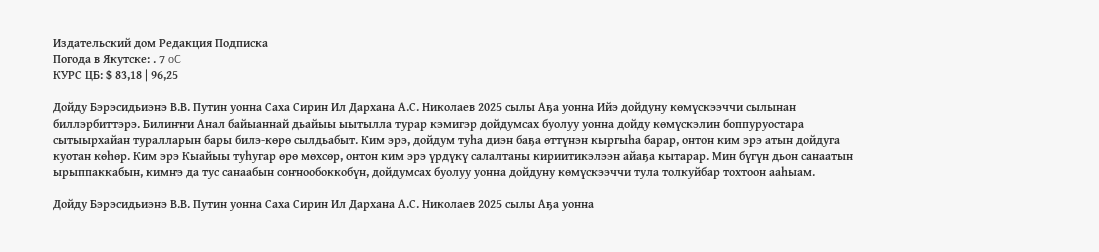Издательский дом Редакция Подписка
Погода в Якутске: . 7 oC
КУРС ЦБ: $ 83,18 | 96,25

Дойду Бэрэсидьиэнэ В.В. Путин уонна Саха Сирин Ил Дархана А.С. Николаев 2025 сылы Аҕа уонна Ийэ дойдуну көмүскээччи сылынан биллэрбиттэрэ. Билиҥҥи Анал байыаннай дьайыы ыытылла турар кэмигэр дойдумсах буолуу уонна дойду көмүскэлин боппуруостара сытыырхайан туралларын бары билэ-көрө сылдьабыт. Ким эрэ, дойдум туһа диэн баҕа өттүнэн кыргыһа барар, онтон ким эрэ атын дойдуга куотан көһөр. Ким эрэ Кыайыы туһугар өрө мөхсөр, онтон ким эрэ үрдүкү салалтаны кириитикэлээн айаҕа кытарар. Мин бүгүн дьон санаатын ырыппаккабын, кимҥэ да тус санаабын соҥнообоккобүн, дойдумсах буолуу уонна дойдуну көмүскээччи тула толкуйбар тохтоон ааһыам.

Дойду Бэрэсидьиэнэ В.В. Путин уонна Саха Сирин Ил Дархана А.С. Николаев 2025 сылы Аҕа уонна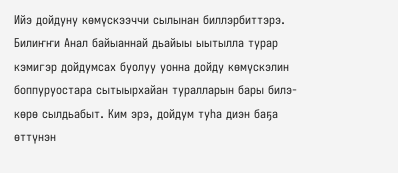Ийэ дойдуну көмүскээччи сылынан биллэрбиттэрэ. Билиҥҥи Анал байыаннай дьайыы ыытылла турар кэмигэр дойдумсах буолуу уонна дойду көмүскэлин боппуруостара сытыырхайан туралларын бары билэ-көрө сылдьабыт. Ким эрэ, дойдум туһа диэн баҕа өттүнэн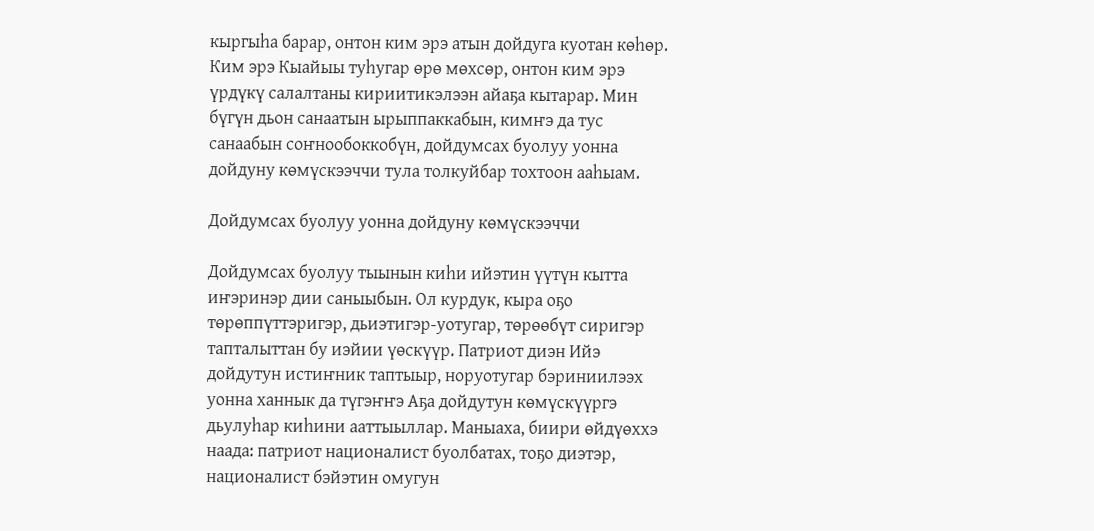кыргыһа барар, онтон ким эрэ атын дойдуга куотан көһөр. Ким эрэ Кыайыы туһугар өрө мөхсөр, онтон ким эрэ үрдүкү салалтаны кириитикэлээн айаҕа кытарар. Мин бүгүн дьон санаатын ырыппаккабын, кимҥэ да тус санаабын соҥнообоккобүн, дойдумсах буолуу уонна дойдуну көмүскээччи тула толкуйбар тохтоон ааһыам.

Дойдумсах буолуу уонна дойдуну көмүскээччи

Дойдумсах буолуу тыынын киһи ийэтин үүтүн кытта иҥэринэр дии саныыбын. Ол курдук, кыра оҕо төрөппүттэригэр, дьиэтигэр-уотугар, төрөөбүт сиригэр тапталыттан бу иэйии үөскүүр. Патриот диэн Ийэ дойдутун истиҥник таптыыр, норуотугар бэриниилээх уонна ханнык да түгэҥҥэ Аҕа дойдутун көмүскүүргэ дьулуһар киһини ааттыыллар. Маныаха, биири өйдүөххэ наада: патриот националист буолбатах, тоҕо диэтэр, националист бэйэтин омугун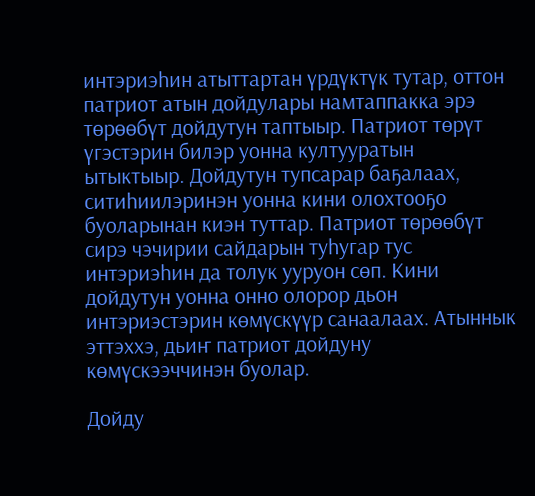интэриэһин атыттартан үрдүктүк тутар, оттон патриот атын дойдулары намтаппакка эрэ төрөөбүт дойдутун таптыыр. Патриот төрүт үгэстэрин билэр уонна култууратын ытыктыыр. Дойдутун тупсарар баҕалаах, ситиһиилэринэн уонна кини олохтооҕо буоларынан киэн туттар. Патриот төрөөбүт сирэ чэчирии сайдарын туһугар тус интэриэһин да толук ууруон сөп. Кини дойдутун уонна онно олорор дьон интэриэстэрин көмүскүүр санаалаах. Атыннык эттэххэ, дьиҥ патриот дойдуну көмүскээччинэн буолар.

Дойду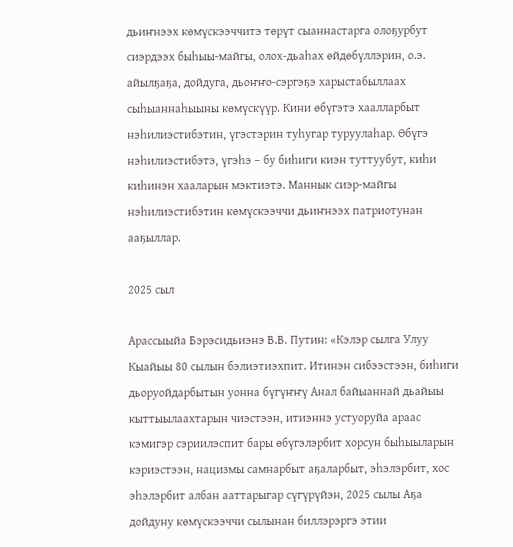дьиҥнээх көмүскээччитэ төрүт сыаннастарга олоҕурбут сиэрдээх быһыы-майгы, олох-дьаһах өйдөбүллэрин, о.э. айылҕаҕа, дойдуга, дьоҥҥо-сэргэҕэ харыстабыллаах сыһыаннаһыыны көмүскүүр. Кини өбүгэтэ хаалларбыт нэһилиэстибэтин, үгэстэрин туһугар туруулаһар. Өбүгэ нэһилиэстибэтэ, үгэһэ – бу биһиги киэн туттуубут, киһи киһинэн хааларын мэктиэтэ. Маннык сиэр-майгы нэһилиэстибэтин көмүскээччи дьиҥнээх патриотунан ааҕыллар.

2025 сыл

Арассыыйа Бэрэсидьиэнэ В.В. Путин: «Кэлэр сылга Улуу Кыайыы 80 сылын бэлиэтиэхпит. Итинэн сибээстээн, биһиги дьоруойдарбытын уонна бүгүҥҥү Анал байыаннай дьайыы кыттыылаахтарын чиэстээн, итиэннэ устуоруйа араас кэмигэр сэриилэспит бары өбүгэлэрбит хорсун быһыыларын кэриэстээн, нацизмы самнарбыт аҕаларбыт, эһэлэрбит, хос эһэлэрбит албан ааттарыгар сүгүрүйэн, 2025 сылы Аҕа дойдуну көмүскээччи сылынан биллэрэргэ этии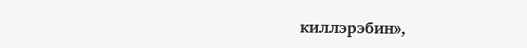киллэрэбин»,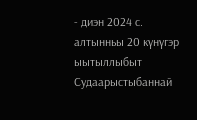- диэн 2024 с. алтынньы 20 күнүгэр ыытыллыбыт Судаарыстыбаннай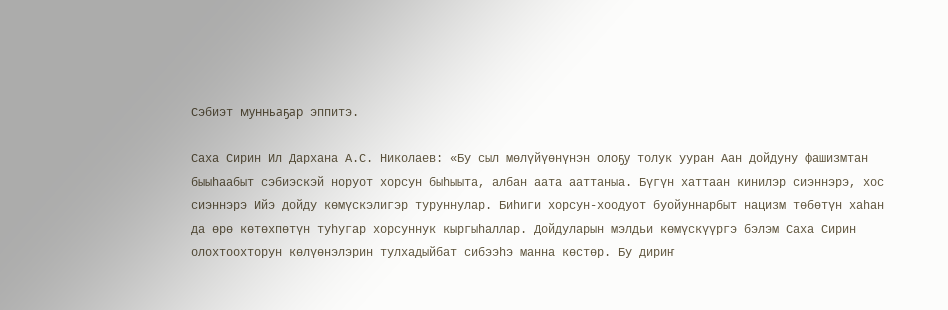Сэбиэт мунньаҕар эппитэ.

Саха Сирин Ил Дархана А.С. Николаев: «Бу сыл мөлүйүөнүнэн олоҕу толук ууран Аан дойдуну фашизмтан быыһаабыт сэбиэскэй норуот хорсун быһыыта, албан аата ааттаныа. Бүгүн хаттаан кинилэр сиэннэрэ, хос сиэннэрэ Ийэ дойду көмүскэлигэр туруннулар. Биһиги хорсун-хоодуот буойуннарбыт нацизм төбөтүн хаһан да өрө көтөхпөтүн туһугар хорсуннук кыргыһаллар. Дойдуларын мэлдьи көмүскүүргэ бэлэм Саха Сирин олохтоохторун көлүөнэлэрин тулхадыйбат сибээһэ манна көстөр. Бу дириҥ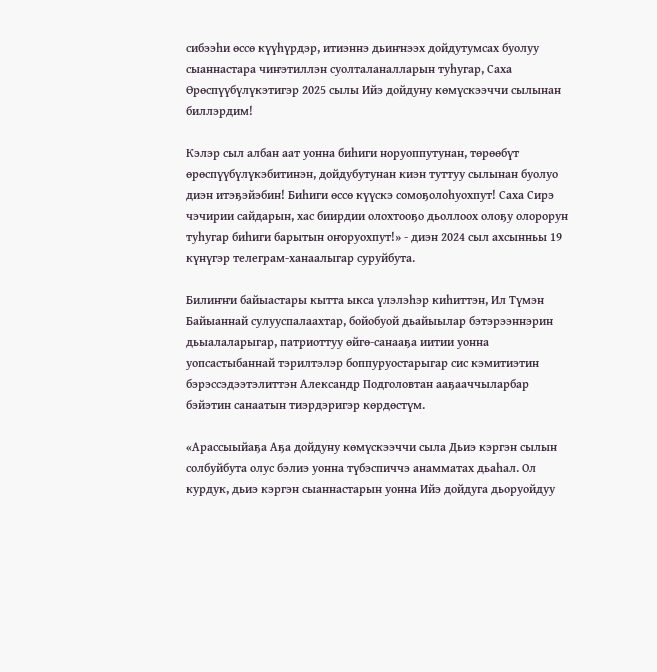сибээһи өссө күүһүрдэр, итиэннэ дьиҥнээх дойдутумсах буолуу сыаннастара чиҥэтиллэн суолталаналларын туһугар, Саха Өрөспүүбүлүкэтигэр 2025 сылы Ийэ дойдуну көмүскээччи сылынан биллэрдим!

Кэлэр сыл албан аат уонна биһиги норуоппутунан, төрөөбүт өрөспүүбүлүкэбитинэн, дойдубутунан киэн туттуу сылынан буолуо диэн итэҕэйэбин! Биһиги өссө күүскэ сомоҕолоһуохпут! Саха Сирэ чэчирии сайдарын, хас биирдии олохтооҕо дьоллоох олоҕу олорорун туһугар биһиги барытын оҥоруохпут!» - диэн 2024 сыл ахсынньы 19 күнүгэр телеграм-ханаалыгар суруйбута.

Билиҥҥи байыастары кытта ыкса үлэлэһэр киһиттэн, Ил Түмэн Байыаннай сулууспалаахтар, бойобуой дьайыылар бэтэрээннэрин дьыалаларыгар, патриоттуу өйгө-санааҕа иитии уонна уопсастыбаннай тэрилтэлэр боппуруостарыгар сис кэмитиэтин бэрэссэдээтэлиттэн Александр Подголовтан ааҕааччыларбар бэйэтин санаатын тиэрдэригэр көрдөстүм.

«Арассыыйаҕа Аҕа дойдуну көмүскээччи сыла Дьиэ кэргэн сылын солбуйбута олус бэлиэ уонна түбэспиччэ анамматах дьаһал. Ол курдук, дьиэ кэргэн сыаннастарын уонна Ийэ дойдуга дьоруойдуу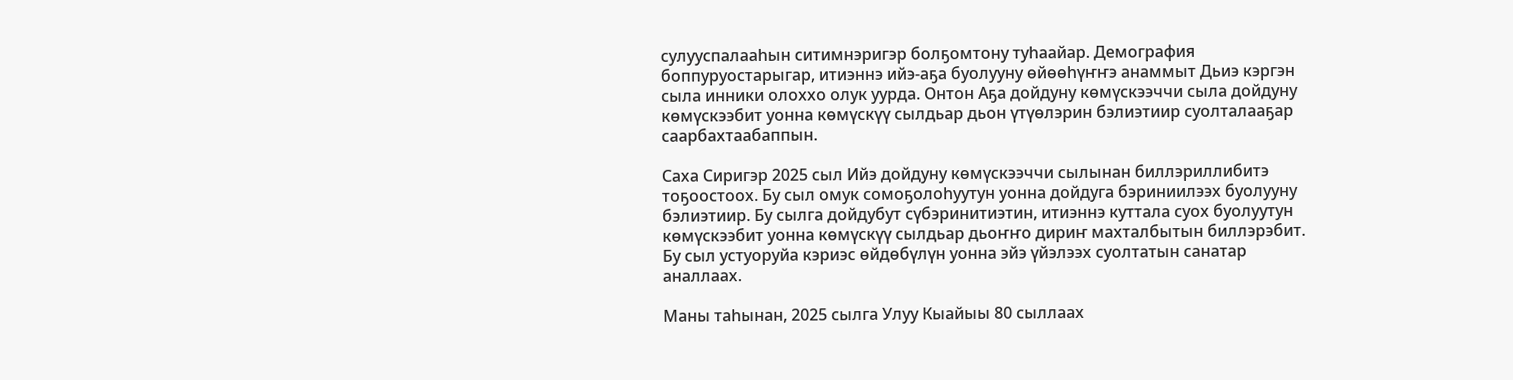сулууспалааһын ситимнэригэр болҕомтону туһаайар. Демография боппуруостарыгар, итиэннэ ийэ-аҕа буолууну өйөөһүҥҥэ анаммыт Дьиэ кэргэн сыла инники олоххо олук уурда. Онтон Аҕа дойдуну көмүскээччи сыла дойдуну көмүскээбит уонна көмүскүү сылдьар дьон үтүөлэрин бэлиэтиир суолталааҕар саарбахтаабаппын.

Саха Сиригэр 2025 сыл Ийэ дойдуну көмүскээччи сылынан биллэриллибитэ тоҕоостоох. Бу сыл омук сомоҕолоһуутун уонна дойдуга бэриниилээх буолууну бэлиэтиир. Бу сылга дойдубут сүбэринитиэтин, итиэннэ куттала суох буолуутун көмүскээбит уонна көмүскүү сылдьар дьоҥҥо дириҥ махталбытын биллэрэбит. Бу сыл устуоруйа кэриэс өйдөбүлүн уонна эйэ үйэлээх суолтатын санатар аналлаах.

Маны таһынан, 2025 сылга Улуу Кыайыы 80 сыллаах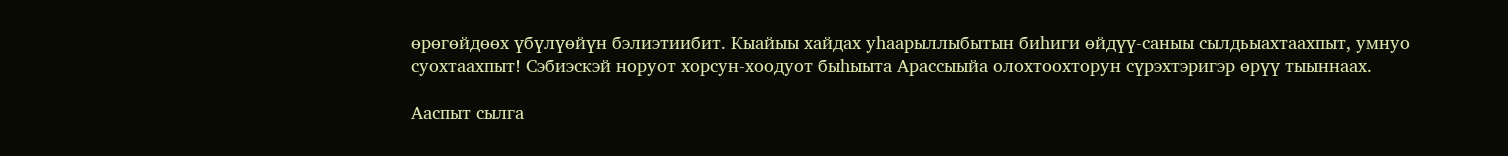өрөгөйдөөх үбүлүөйүн бэлиэтиибит. Кыайыы хайдах уһаарыллыбытын биһиги өйдүү-саныы сылдьыахтаахпыт, умнуо суохтаахпыт! Сэбиэскэй норуот хорсун-хоодуот быһыыта Арассыыйа олохтоохторун сүрэхтэригэр өрүү тыыннаах.

Ааспыт сылга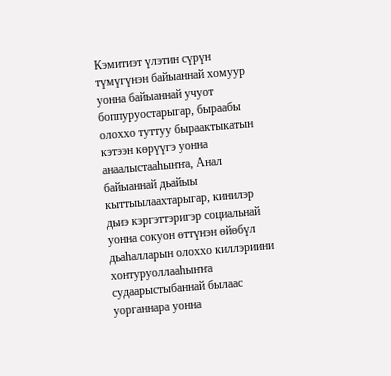Кэмитиэт үлэтин сүрүн түмүгүнэн байыаннай хомуур уонна байыаннай учуот боппуруостарыгар, быраабы олоххо туттуу быраактыкатын кэтээн көрүүгэ уонна анаалыстааһыҥҥа, Анал байыаннай дьайыы кыттыылаахтарыгар, кинилэр дьиэ кэргэттэригэр социальнай уонна сокуон өттүнэн өйөбүл дьаһалларын олоххо киллэриини хонтуруоллааһыҥҥа судаарыстыбаннай былаас уорганнара уонна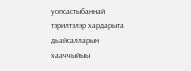уопсастыбаннай тэрилтэлэр хардарыта дьайсалларын хааччыйыы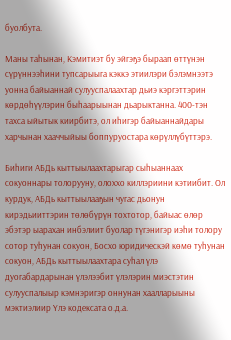буолбута.

Маны таһынан, Кэмитиэт бу эйгэҕэ быраап өттүнэн сүрүннээһини тупсарыыга кэккэ этиилэри бэлэмнээтэ уонна байыаннай сулууспалаахтар дьиэ кэргэттэрин көрдөһүүлэрин быһаарыынан дьарыктанна. 400-тэн тахса ыйытык киирбитэ, ол иһигэр байыаннайдары харчынан хааччыйыы боппуруостара көрүллүбүттэрэ.

Биһиги АБДь кыттыылаахтарыгар сыһыаннаах сокуоннары толорууну, олоххо киллэриини кэтиибит. Ол курдук, АБДь кыттыылааҕын чугас дьонун кирэдьииттэрин төлөбүрүн тохтотор, байыас өлөр эбэтэр ыарахан инбэлиит буолар түгэнигэр иэһи толору сотор туһунан сокуон, Босхо юридическэй көмө туһунан сокуон, АБДь кыттыылаахтара суһал үлэ дуогабардарынан үлэлээбит үлэлэрин миэстэтин сулууспалыыр кэмнэригэр оннунан хаалларыыны мэктиэлиир Үлэ кодексата о.д.а.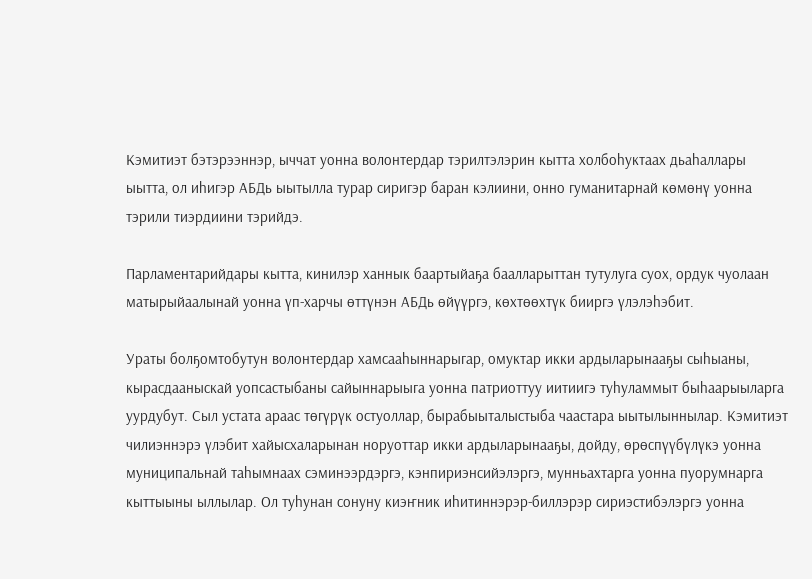Кэмитиэт бэтэрээннэр, ыччат уонна волонтердар тэрилтэлэрин кытта холбоһуктаах дьаһаллары ыытта, ол иһигэр АБДь ыытылла турар сиригэр баран кэлиини, онно гуманитарнай көмөнү уонна тэрили тиэрдиини тэрийдэ.

Парламентарийдары кытта, кинилэр ханнык баартыйаҕа баалларыттан тутулуга суох, ордук чуолаан матырыйаалынай уонна үп-харчы өттүнэн АБДь өйүүргэ, көхтөөхтүк бииргэ үлэлэһэбит.

Ураты болҕомтобутун волонтердар хамсааһыннарыгар, омуктар икки ардыларынааҕы сыһыаны, кырасдааныскай уопсастыбаны сайыннарыыга уонна патриоттуу иитиигэ туһуламмыт быһаарыыларга уурдубут. Сыл устата араас төгүрүк остуоллар, бырабыыталыстыба чаастара ыытылыннылар. Кэмитиэт чилиэннэрэ үлэбит хайысхаларынан норуоттар икки ардыларынааҕы, дойду, өрөспүүбүлүкэ уонна муниципальнай таһымнаах сэминээрдэргэ, кэнпириэнсийэлэргэ, мунньахтарга уонна пуорумнарга кыттыыны ыллылар. Ол туһунан сонуну киэҥник иһитиннэрэр-биллэрэр сириэстибэлэргэ уонна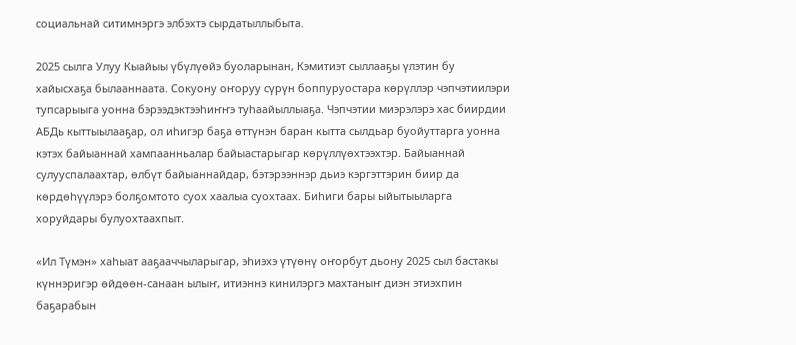социальнай ситимнэргэ элбэхтэ сырдатыллыбыта.

2025 сылга Улуу Кыайыы үбүлүөйэ буоларынан, Кэмитиэт сыллааҕы үлэтин бу хайысхаҕа былааннаата. Сокуону оҥоруу сүрүн боппуруостара көрүллэр чэпчэтиилэри тупсарыыга уонна бэрээдэктээһиҥҥэ туһаайыллыаҕа. Чэпчэтии миэрэлэрэ хас биирдии АБДь кыттыылааҕар, ол иһигэр баҕа өттүнэн баран кытта сылдьар буойуттарга уонна кэтэх байыаннай хампаанньалар байыастарыгар көрүллүөхтээхтэр. Байыаннай сулууспалаахтар, өлбүт байыаннайдар, бэтэрээннэр дьиэ кэргэттэрин биир да көрдөһүүлэрэ болҕомтото суох хаалыа суохтаах. Биһиги бары ыйытыыларга хоруйдары булуохтаахпыт.

«Ил Түмэн» хаһыат ааҕааччыларыгар, эһиэхэ үтүөнү оҥорбут дьону 2025 сыл бастакы күннэригэр өйдөөн-санаан ылыҥ, итиэннэ кинилэргэ махтаныҥ диэн этиэхпин баҕарабын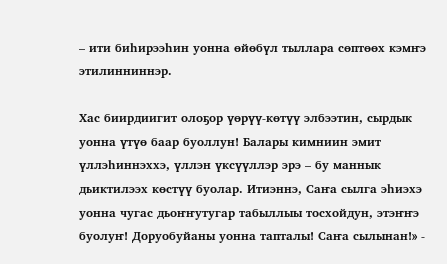– ити биһирээһин уонна өйөбүл тыллара сөптөөх кэмҥэ этилинниннэр.

Хас биирдиигит олоҕор үөрүү-көтүү элбээтин, сырдык уонна үтүө баар буоллун! Балары кимниин эмит үллэһиннэххэ, үллэн үксүүллэр эрэ – бу маннык дьиктилээх көстүү буолар. Итиэннэ, Саҥа сылга эһиэхэ уонна чугас дьоҥҥутугар табыллыы тосхойдун, этэҥҥэ буолуҥ! Доруобуйаны уонна тапталы! Саҥа сылынан!» -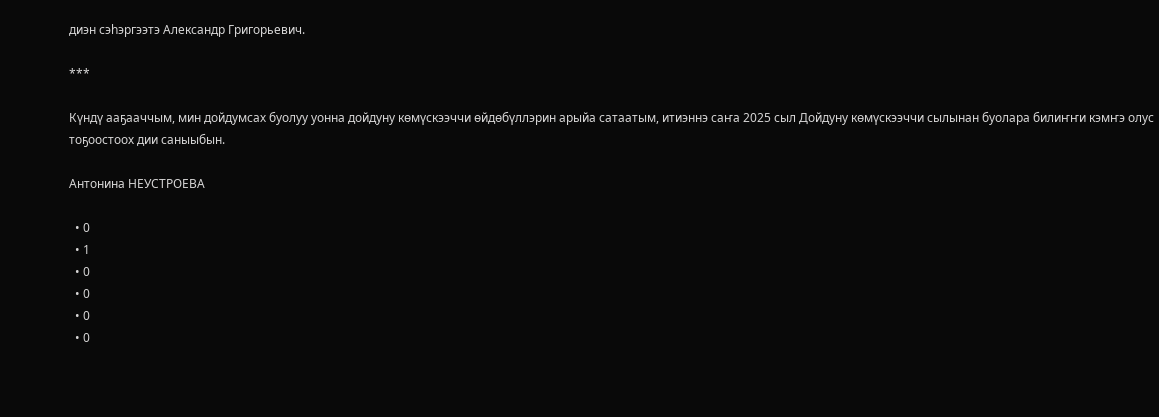диэн сэһэргээтэ Александр Григорьевич.

***

Күндү ааҕааччым, мин дойдумсах буолуу уонна дойдуну көмүскээччи өйдөбүллэрин арыйа сатаатым, итиэннэ саҥа 2025 сыл Дойдуну көмүскээччи сылынан буолара билиҥҥи кэмҥэ олус тоҕоостоох дии саныыбын.

Антонина НЕУСТРОЕВА

  • 0
  • 1
  • 0
  • 0
  • 0
  • 0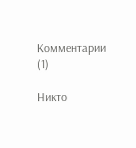Комментарии (1)

Никто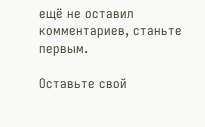ещё не оставил комментариев, станьте первым.

Оставьте свой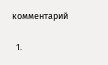комментарий

  1.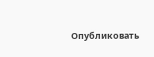Опубликовать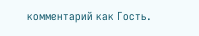комментарий как Гость.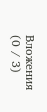Вложения (0 / 3)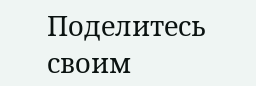Поделитесь своим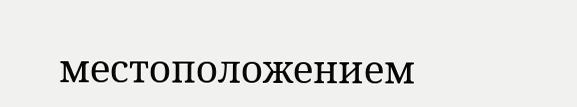местоположением